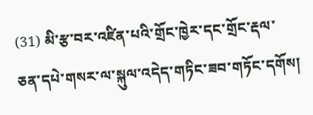(31) མི་རྩ་བར་འཛིན་པའི་གྲོང་ཁྱེར་དང་གྲོང་རྡལ་ཅན་དཔེ་གསར་ལ་སྐུལ་འདེད་གཏིང་ཟབ་གཏོང་དགོས།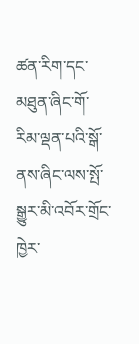ཚན་རིག་དང་མཐུན་ཞིང་གོ་རིམ་ལྡན་པའི་སྒོ་ནས་ཞིང་ལས་སྤོ་སྒྱུར་མི་འབོར་གྲོང་ཁྱེར་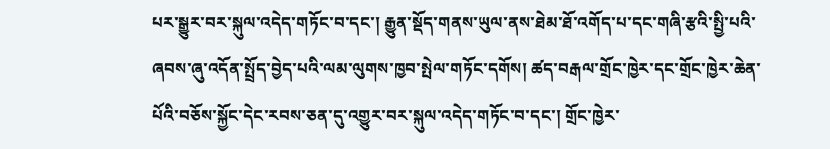པར་སྒྱུར་བར་སྐུལ་འདེད་གཏོང་བ་དང་། རྒྱུན་སྡོད་གནས་ཡུལ་ནས་ཐེམ་ཐོ་འགོད་པ་དང་གཞི་རྩའི་སྤྱི་པའི་ཞབས་ཞུ་འདོན་སྤྲོད་བྱེད་པའི་ལམ་ལུགས་ཁྱབ་སྤེལ་གཏོང་དགོས། ཚད་བརྒལ་གྲོང་ཁྱེར་དང་གྲོང་ཁྱེར་ཆེན་པོའི་བཅོས་སྐྱོང་དེང་རབས་ཅན་དུ་འགྱུར་བར་སྐུལ་འདེད་གཏོང་བ་དང་། གྲོང་ཁྱེར་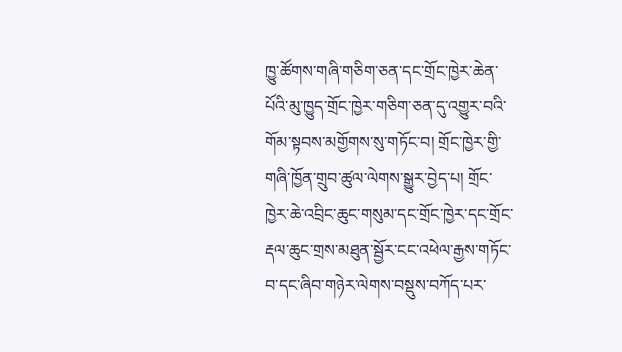ཁྱུ་ཚོགས་གཞི་གཅིག་ཅན་དང་གྲོང་ཁྱེར་ཆེན་པོའི་མུ་ཁྱུད་གྲོང་ཁྱེར་གཅིག་ཅན་དུ་འགྱུར་བའི་གོམ་སྟབས་མགྱོགས་སུ་གཏོང་བ། གྲོང་ཁྱེར་གྱི་གཞི་ཁྱོན་གྲུབ་ཚུལ་ལེགས་སྒྱུར་བྱེད་པ། གྲོང་ཁྱེར་ཆེ་འབྲིང་ཆུང་གསུམ་དང་གྲོང་ཁྱེར་དང་གྲོང་རྡལ་ཆུང་གྲས་མཐུན་སྦྱོར་ངང་འཕེལ་རྒྱས་གཏོང་བ་དང་ཞིབ་གཉེར་ལེགས་བསྡུས་བཀོད་པར་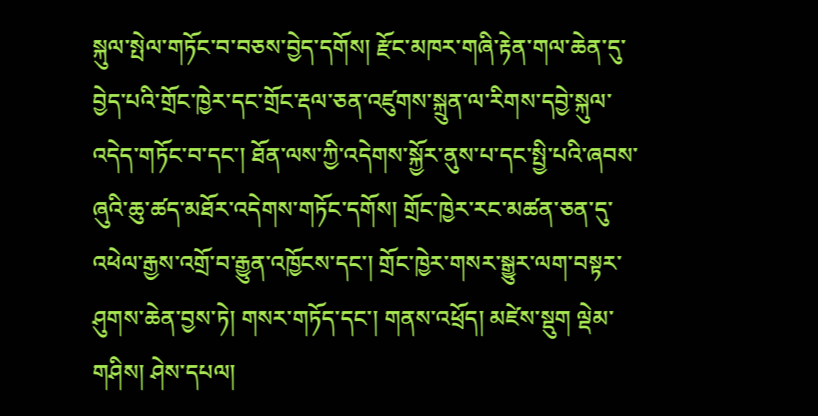སྐུལ་སྤེལ་གཏོང་བ་བཅས་བྱེད་དགོས། རྫོང་མཁར་གཞི་རྟེན་གལ་ཆེན་དུ་བྱེད་པའི་གྲོང་ཁྱེར་དང་གྲོང་རྡལ་ཅན་འཛུགས་སྐྲུན་ལ་རིགས་དབྱེ་སྐུལ་འདེད་གཏོང་བ་དང་། ཐོན་ལས་ཀྱི་འདེགས་སྐྱོར་ནུས་པ་དང་སྤྱི་པའི་ཞབས་ཞུའི་ཆུ་ཚད་མཐོར་འདེགས་གཏོང་དགོས། གྲོང་ཁྱེར་རང་མཚན་ཅན་དུ་འཕེལ་རྒྱས་འགྲོ་བ་རྒྱུན་འཁྱོངས་དང་། གྲོང་ཁྱེར་གསར་སྒྱུར་ལག་བསྟར་ཤུགས་ཆེན་བྱས་ཏེ། གསར་གཏོད་དང་། གནས་འཕྲོད། མཛེས་སྡུག ལྡེམ་གཤིས། ཤེས་དཔལ།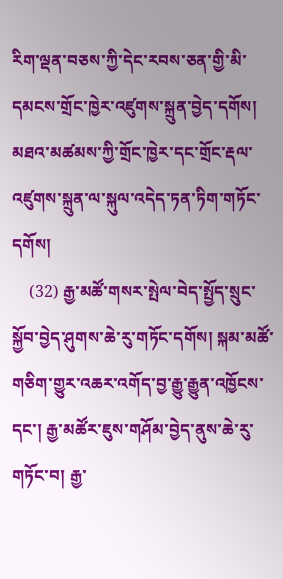རིག་ལྡན་བཅས་ཀྱི་དེང་རབས་ཅན་གྱི་མི་དམངས་གྲོང་ཁྱེར་འཛུགས་སྐྲུན་བྱེད་དགོས། མཐའ་མཚམས་ཀྱི་གྲོང་ཁྱེར་དང་གྲོང་རྡལ་འཛུགས་སྐྲུན་ལ་སྐུལ་འདེད་ཏན་ཏིག་གཏོང་དགོས།
    (32) རྒྱ་མཚོ་གསར་སྤེལ་བེད་སྤྱོད་སྲུང་སྐྱོབ་བྱེད་ཤུགས་ཆེ་རུ་གཏོང་དགོས། སྐམ་མཚོ་གཅིག་གྱུར་འཆར་འགོད་བྱ་རྒྱུ་རྒྱུན་འཁྱོངས་དང་། རྒྱ་མཚོར་ཇུས་གཤོམ་བྱེད་ནུས་ཆེ་རུ་གཏོང་བ། རྒྱ་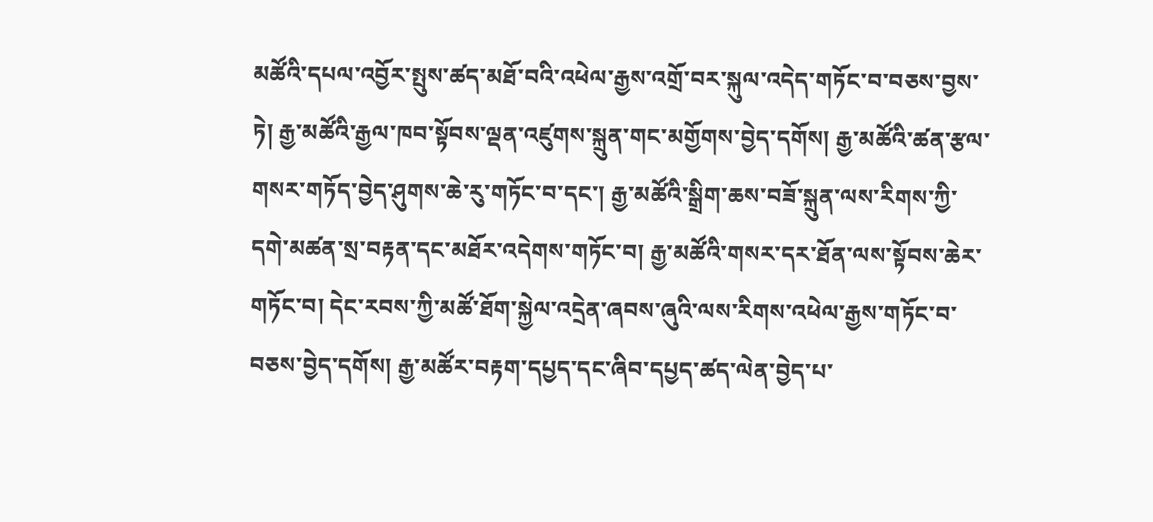མཚོའི་དཔལ་འབྱོར་སྤུས་ཚད་མཐོ་བའི་འཕེལ་རྒྱས་འགྲོ་བར་སྐུལ་འདེད་གཏོང་བ་བཅས་བྱས་ཏེ། རྒྱ་མཚོའི་རྒྱལ་ཁབ་སྟོབས་ལྡན་འཛུགས་སྐྲུན་གང་མགྱོགས་བྱེད་དགོས། རྒྱ་མཚོའི་ཚན་རྩལ་གསར་གཏོད་བྱེད་ཤུགས་ཆེ་རུ་གཏོང་བ་དང་། རྒྱ་མཚོའི་སྒྲིག་ཆས་བཟོ་སྐྲུན་ལས་རིགས་ཀྱི་དགེ་མཚན་སྲ་བརྟན་དང་མཐོར་འདེགས་གཏོང་བ། རྒྱ་མཚོའི་གསར་དར་ཐོན་ལས་སྟོབས་ཆེར་གཏོང་བ། དེང་རབས་ཀྱི་མཚོ་ཐོག་སྐྱེལ་འདྲེན་ཞབས་ཞུའི་ལས་རིགས་འཕེལ་རྒྱས་གཏོང་བ་བཅས་བྱེད་དགོས། རྒྱ་མཚོར་བརྟག་དཔྱད་དང་ཞིབ་དཔྱད་ཚད་ལེན་བྱེད་པ་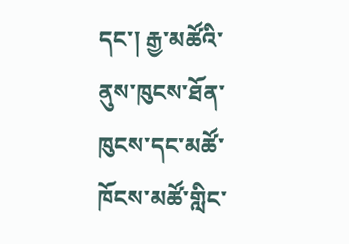དང་། རྒྱ་མཚོའི་ནུས་ཁུངས་ཐོན་ཁུངས་དང་མཚོ་ཁོངས་མཚོ་གླིང་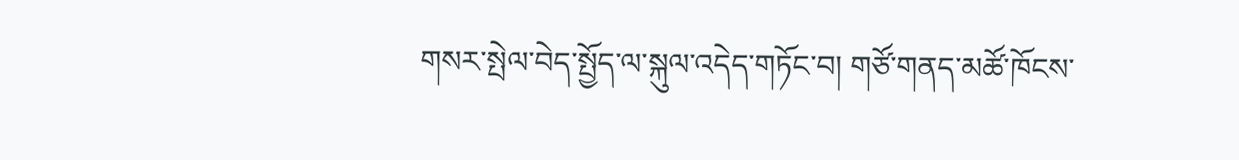གསར་སྤེལ་བེད་སྤྱོད་ལ་སྐུལ་འདེད་གཏོང་བ། གཙོ་གནད་མཚོ་ཁོངས་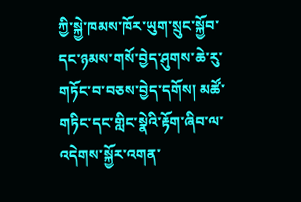ཀྱི་སྐྱེ་ཁམས་ཁོར་ཡུག་སྲུང་སྐྱོབ་དང་ཉམས་གསོ་བྱེད་ཤུགས་ཆེ་རུ་གཏོང་བ་བཅས་བྱེད་དགོས། མཚོ་གཏིང་དང་གླིང་སྣེའི་རྟོག་ཞིབ་ལ་འདེགས་སྐྱོར་འགན་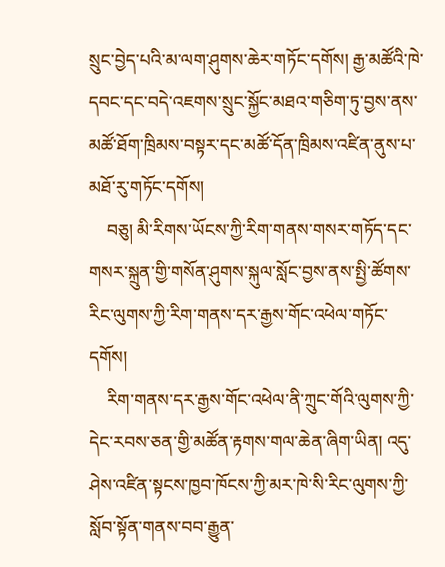སྲུང་བྱེད་པའི་མ་ལག་ཤུགས་ཆེར་གཏོང་དགོས། རྒྱ་མཚོའི་ཁེ་དབང་དང་བདེ་འཇགས་སྲུང་སྐྱོང་མཐའ་གཅིག་ཏུ་བྱས་ནས་མཚོ་ཐོག་ཁྲིམས་བསྟར་དང་མཚོ་དོན་ཁྲིམས་འཛིན་ནུས་པ་མཐོ་རུ་གཏོང་དགོས།
    བཅུ། མི་རིགས་ཡོངས་ཀྱི་རིག་གནས་གསར་གཏོད་དང་གསར་སྐྲུན་གྱི་གསོན་ཤུགས་སྐུལ་སློང་བྱས་ནས་སྤྱི་ཚོགས་རིང་ལུགས་ཀྱི་རིག་གནས་དར་རྒྱས་གོང་འཕེལ་གཏོང་དགོས།
    རིག་གནས་དར་རྒྱས་གོང་འཕེལ་ནི་ཀྲུང་གོའི་ལུགས་ཀྱི་དེང་རབས་ཅན་གྱི་མཚོན་རྟགས་གལ་ཆེན་ཞིག་ཡིན། འདུ་ཤེས་འཛིན་སྟངས་ཁྱབ་ཁོངས་ཀྱི་མར་ཁེ་སི་རིང་ལུགས་ཀྱི་སློབ་སྟོན་གནས་བབ་རྒྱུན་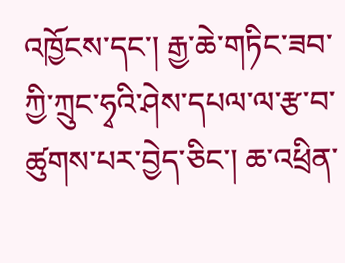འཁྱོངས་དང་། རྒྱ་ཆེ་གཏིང་ཟབ་ཀྱི་ཀྲུང་ཧྭའི་ཤེས་དཔལ་ལ་རྩ་བ་ཚུགས་པར་བྱེད་ཅིང་། ཆ་འཕྲིན་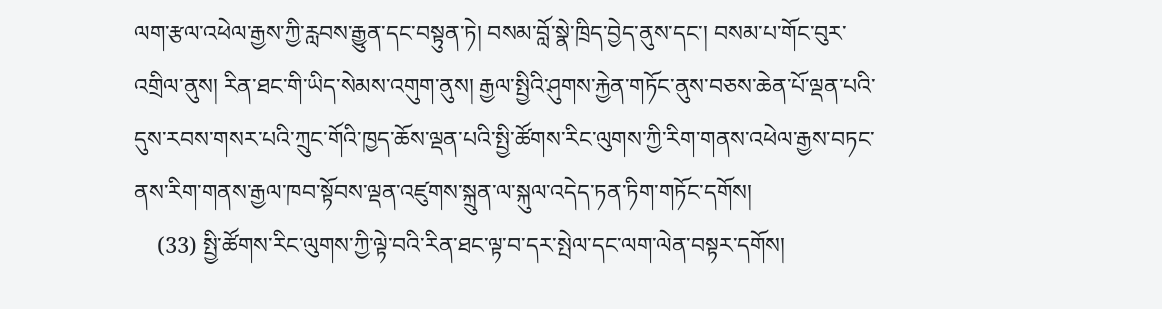ལག་རྩལ་འཕེལ་རྒྱས་ཀྱི་རླབས་རྒྱུན་དང་བསྟུན་ཏེ། བསམ་བློ་སྣེ་ཁྲིད་བྱེད་ནུས་དང་། བསམ་པ་གོང་བུར་འགྲིལ་ནུས། རིན་ཐང་གི་ཡིད་སེམས་འགུག་ནུས། རྒྱལ་སྤྱིའི་ཤུགས་རྐྱེན་གཏོང་ནུས་བཅས་ཆེན་པོ་ལྡན་པའི་དུས་རབས་གསར་པའི་ཀྲུང་གོའི་ཁྱད་ཆོས་ལྡན་པའི་སྤྱི་ཚོགས་རིང་ལུགས་ཀྱི་རིག་གནས་འཕེལ་རྒྱས་བཏང་ནས་རིག་གནས་རྒྱལ་ཁབ་སྟོབས་ལྡན་འཛུགས་སྐྲུན་ལ་སྐུལ་འདེད་ཏན་ཏིག་གཏོང་དགོས།
    (33) སྤྱི་ཚོགས་རིང་ལུགས་ཀྱི་ལྟེ་བའི་རིན་ཐང་ལྟ་བ་དར་སྤེལ་དང་ལག་ལེན་བསྟར་དགོས།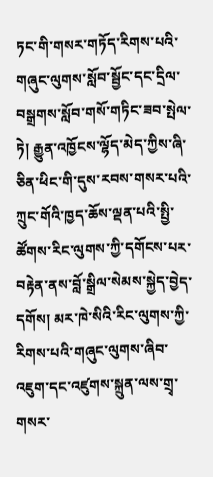ཏང་གི་གསར་གཏོད་རིགས་པའི་གཞུང་ལུགས་སློབ་སྦྱོང་དང་དྲིལ་བསྒྲགས་སློབ་གསོ་གཏིང་ཟབ་སྤེལ་ཏེ། རྒྱུན་འཁྱོངས་ལྷོད་མེད་ཀྱིས་ཞི་ཅིན་ཕིང་གི་དུས་རབས་གསར་པའི་ཀྲུང་གོའི་ཁྱད་ཆོས་ལྡན་པའི་སྤྱི་ཚོགས་རིང་ལུགས་ཀྱི་དགོངས་པར་བརྟེན་ནས་བློ་སྒྲིལ་སེམས་སྐྱེད་བྱེད་དགོས། མར་ཁེ་སིའི་རིང་ལུགས་ཀྱི་རིགས་པའི་གཞུང་ལུགས་ཞིབ་འཇུག་དང་འཛུགས་སྐྲུན་ལས་གྲྭ་གསར་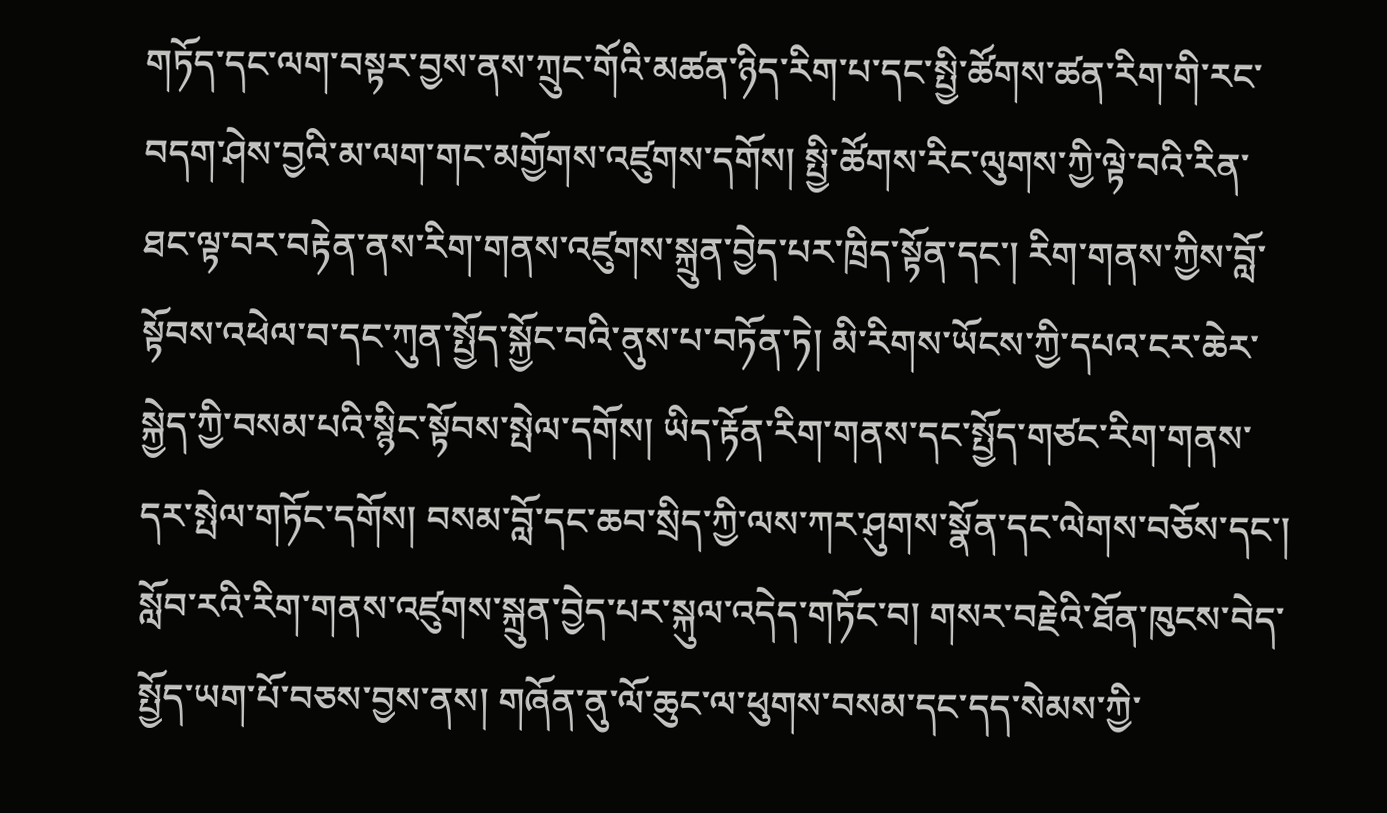གཏོད་དང་ལག་བསྟར་བྱས་ནས་ཀྲུང་གོའི་མཚན་ཉིད་རིག་པ་དང་སྤྱི་ཚོགས་ཚན་རིག་གི་རང་བདག་ཤེས་བྱའི་མ་ལག་གང་མགྱོགས་འཛུགས་དགོས། སྤྱི་ཚོགས་རིང་ལུགས་ཀྱི་ལྟེ་བའི་རིན་ཐང་ལྟ་བར་བརྟེན་ནས་རིག་གནས་འཛུགས་སྐྲུན་བྱེད་པར་ཁྲིད་སྟོན་དང་། རིག་གནས་ཀྱིས་བློ་སྟོབས་འཕེལ་བ་དང་ཀུན་སྤྱོད་སྐྱོང་བའི་ནུས་པ་བཏོན་ཏེ། མི་རིགས་ཡོངས་ཀྱི་དཔའ་ངར་ཆེར་སྐྱེད་ཀྱི་བསམ་པའི་སྙིང་སྟོབས་སྤེལ་དགོས། ཡིད་རྟོན་རིག་གནས་དང་སྤྱོད་གཙང་རིག་གནས་དར་སྤེལ་གཏོང་དགོས། བསམ་བློ་དང་ཆབ་སྲིད་ཀྱི་ལས་ཀར་ཤུགས་སྣོན་དང་ལེགས་བཅོས་དང་། སློབ་རའི་རིག་གནས་འཛུགས་སྐྲུན་བྱེད་པར་སྐུལ་འདེད་གཏོང་བ། གསར་བརྗེའི་ཐོན་ཁུངས་བེད་སྤྱོད་ཡག་པོ་བཅས་བྱས་ནས། གཞོན་ནུ་ལོ་ཆུང་ལ་ཕུགས་བསམ་དང་དད་སེམས་ཀྱི་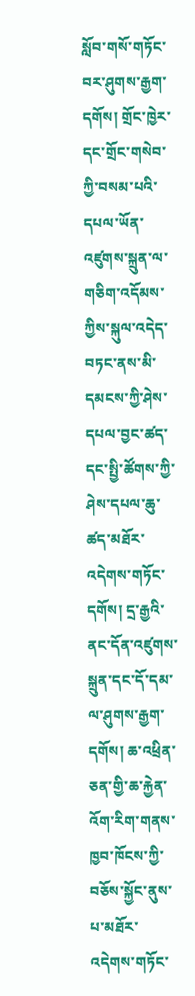སློབ་གསོ་གཏོང་བར་ཤུགས་རྒྱག་དགོས། གྲོང་ཁྱེར་དང་གྲོང་གསེབ་ཀྱི་བསམ་པའི་དཔལ་ཡོན་འཛུགས་སྐྲུན་ལ་གཅིག་འདོམས་ཀྱིས་སྐུལ་འདེད་བཏང་ནས་མི་དམངས་ཀྱི་ཤེས་དཔལ་བྱང་ཚད་དང་སྤྱི་ཚོགས་ཀྱི་ཤེས་དཔལ་ཆུ་ཚད་མཐོར་འདེགས་གཏོང་དགོས། དྲ་རྒྱའི་ནང་དོན་འཛུགས་སྐྲུན་དང་དོ་དམ་ལ་ཤུགས་རྒྱག་དགོས། ཆ་འཕྲིན་ཅན་གྱི་ཆ་རྐྱེན་འོག་རིག་གནས་ཁྱབ་ཁོངས་ཀྱི་བཅོས་སྐྱོང་ནུས་པ་མཐོར་འདེགས་གཏོང་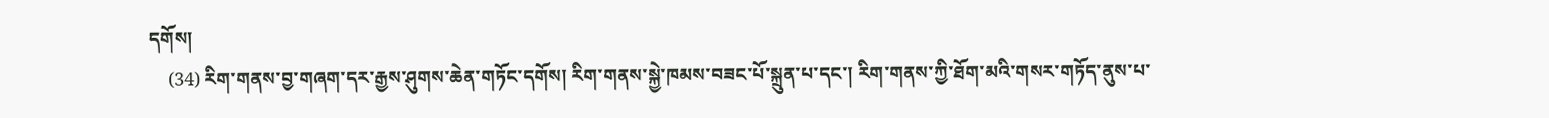དགོས།
    (34) རིག་གནས་བྱ་གཞག་དར་རྒྱས་ཤུགས་ཆེན་གཏོང་དགོས། རིག་གནས་སྐྱེ་ཁམས་བཟང་པོ་སྐྲུན་པ་དང་། རིག་གནས་ཀྱི་ཐོག་མའི་གསར་གཏོད་ནུས་པ་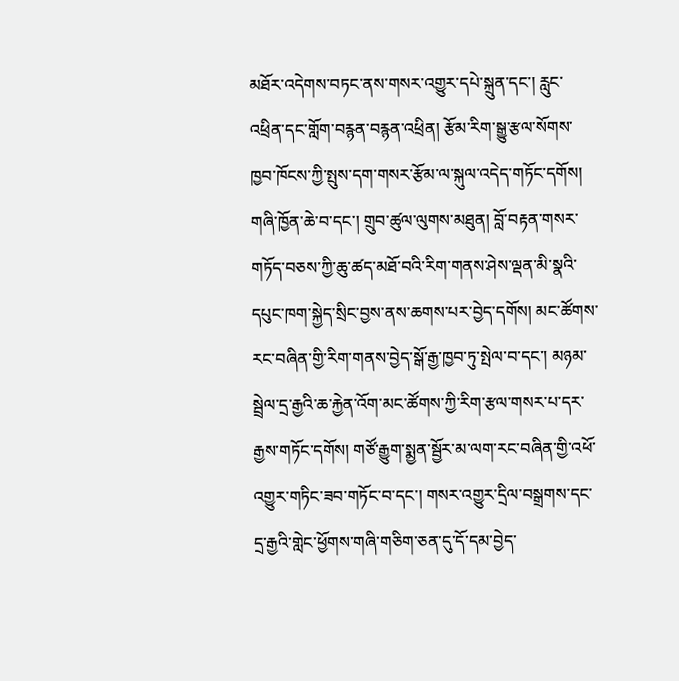མཐོར་འདེགས་བཏང་ནས་གསར་འགྱུར་དཔེ་སྐྲུན་དང་། རླུང་འཕྲིན་དང་གློག་བརྙན་བརྙན་འཕྲིན། རྩོམ་རིག་སྒྱུ་རྩལ་སོགས་ཁྱབ་ཁོངས་ཀྱི་སྤུས་དག་གསར་རྩོམ་ལ་སྐུལ་འདེད་གཏོང་དགོས། གཞི་ཁྱོན་ཆེ་བ་དང་། གྲུབ་ཚུལ་ལུགས་མཐུན། བློ་བརྟན་གསར་གཏོད་བཅས་ཀྱི་ཆུ་ཚད་མཐོ་བའི་རིག་གནས་ཤེས་ལྡན་མི་སྣའི་དཔུང་ཁག་སྐྱེད་སྲིང་བྱས་ནས་ཆགས་པར་བྱེད་དགོས། མང་ཚོགས་རང་བཞིན་གྱི་རིག་གནས་བྱེད་སྒོ་རྒྱ་ཁྱབ་ཏུ་སྤེལ་བ་དང་། མཉམ་སྦྲེལ་དྲ་རྒྱའི་ཆ་རྐྱེན་འོག་མང་ཚོགས་ཀྱི་རིག་རྩལ་གསར་པ་དར་རྒྱས་གཏོང་དགོས། གཙོ་རྒྱུག་སྨྱན་སྦྱོར་མ་ལག་རང་བཞིན་གྱི་འཕོ་འགྱུར་གཏིང་ཟབ་གཏོང་བ་དང་། གསར་འགྱུར་དྲིལ་བསྒྲགས་དང་དྲ་རྒྱའི་གླེང་ཕྱོགས་གཞི་གཅིག་ཅན་དུ་དོ་དམ་བྱེད་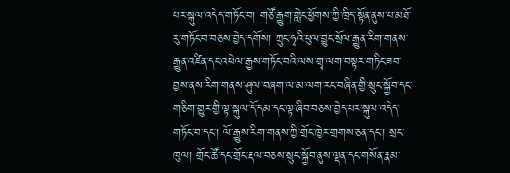པར་སྐུལ་འདེད་གཏོང་བ། གཙོ་རྒྱུག་གླེང་ཕྱོགས་ཀྱི་ཁྲིད་སྟོན་ནུས་པ་མཐོ་རུ་གཏོང་བ་བཅས་བྱེད་དགོས། ཀྲུང་ཧྭའི་ཕུལ་བྱུང་སྲོལ་རྒྱུན་རིག་གནས་རྒྱུན་འཛིན་དང་འཕེལ་རྒྱས་གཏོང་བའི་ལས་གྲྭ་ལག་བསྟར་གཏིང་ཟབ་བྱས་ནས་རིག་གནས་ཤུལ་བཞག་ལ་མ་ལག་རང་བཞིན་གྱི་སྲུང་སྐྱོབ་དང་གཅིག་གྱུར་གྱི་ལྟ་སྐུལ་དོ་དམ་དང་ལྟ་ཞིབ་བཅས་བྱེད་པར་སྐུལ་འདེད་གཏོང་བ་དང་། ལོ་རྒྱུས་རིག་གནས་ཀྱི་གྲོང་ཁྱེར་གྲགས་ཅན་དང་། སྲང་ཁུལ། གྲོང་ཚོ་དང་གྲོང་རྡལ་བཅས་སྲུང་སྐྱོབ་ནུས་ལྡན་དང་གསོན་རྣམ་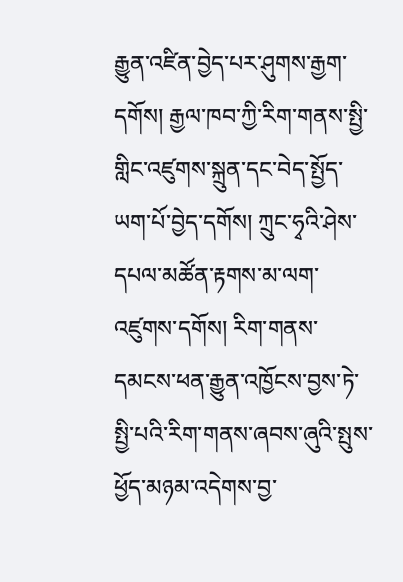རྒྱུན་འཛིན་བྱེད་པར་ཤུགས་རྒྱག་དགོས། རྒྱལ་ཁབ་ཀྱི་རིག་གནས་སྤྱི་གླིང་འཛུགས་སྐྲུན་དང་བེད་སྤྱོད་ཡག་པོ་བྱེད་དགོས། ཀྲུང་ཧྭའི་ཤེས་དཔལ་མཚོན་རྟགས་མ་ལག་འཛུགས་དགོས། རིག་གནས་དམངས་ཕན་རྒྱུན་འཁྱོངས་བྱས་ཏེ་སྤྱི་པའི་རིག་གནས་ཞབས་ཞུའི་སྤུས་ཕྱོད་མཉམ་འདེགས་བྱ་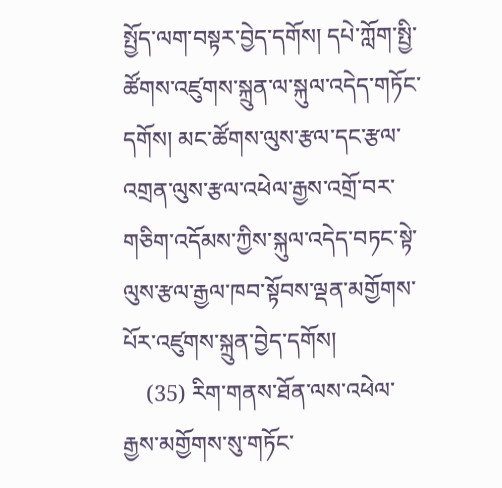སྤྱོད་ལག་བསྟར་བྱེད་དགོས། དཔེ་ཀློག་སྤྱི་ཚོགས་འཛུགས་སྐྲུན་ལ་སྐུལ་འདེད་གཏོང་དགོས། མང་ཚོགས་ལུས་རྩལ་དང་རྩལ་འགྲན་ལུས་རྩལ་འཕེལ་རྒྱས་འགྲོ་བར་གཅིག་འདོམས་ཀྱིས་སྐུལ་འདེད་བཏང་སྟེ་ལུས་རྩལ་རྒྱལ་ཁབ་སྟོབས་ལྡན་མགྱོགས་པོར་འཛུགས་སྐྲུན་བྱེད་དགོས།
    (35) རིག་གནས་ཐོན་ལས་འཕེལ་རྒྱས་མགྱོགས་སུ་གཏོང་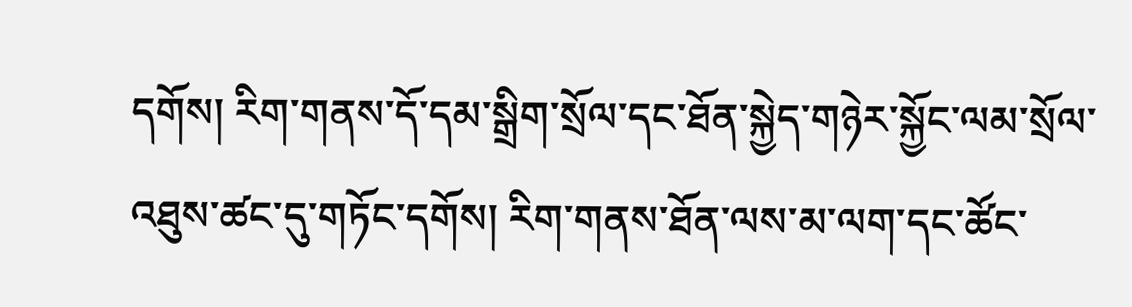དགོས། རིག་གནས་དོ་དམ་སྒྲིག་སྲོལ་དང་ཐོན་སྐྱེད་གཉེར་སྐྱོང་ལམ་སྲོལ་འཐུས་ཚང་དུ་གཏོང་དགོས། རིག་གནས་ཐོན་ལས་མ་ལག་དང་ཚོང་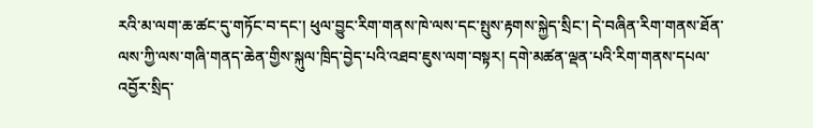རའི་མ་ལག་ཆ་ཚང་དུ་གཏོང་བ་དང་། ཕུལ་བྱུང་རིག་གནས་ཁེ་ལས་དང་སྤུས་རྟགས་སྐྱེད་སྲིང་། དེ་བཞིན་རིག་གནས་ཐོན་ལས་ཀྱི་ལས་གཞི་གནད་ཆེན་གྱིས་སྐུལ་ཁྲིད་བྱེད་པའི་འཐབ་ཇུས་ལག་བསྟར། དགེ་མཚན་ལྡན་པའི་རིག་གནས་དཔལ་འབྱོར་སྲིད་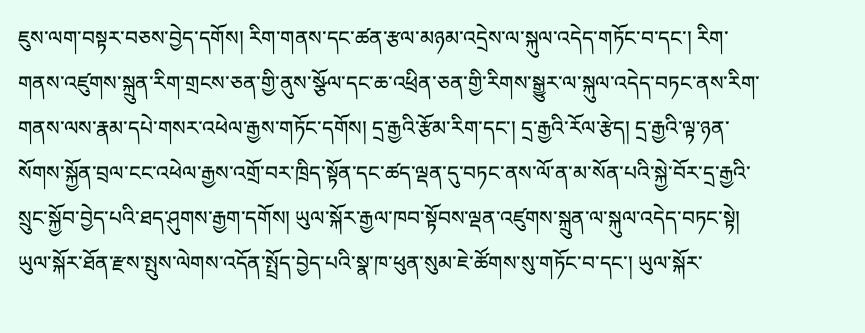ཇུས་ལག་བསྟར་བཅས་བྱེད་དགོས། རིག་གནས་དང་ཚན་རྩལ་མཉམ་འདྲེས་ལ་སྐུལ་འདེད་གཏོང་བ་དང་། རིག་གནས་འཛུགས་སྐྲུན་རིག་གྲངས་ཅན་གྱི་ནུས་སྩོལ་དང་ཆ་འཕྲིན་ཅན་གྱི་རིགས་སྒྱུར་ལ་སྐུལ་འདེད་བཏང་ནས་རིག་གནས་ལས་རྣམ་དཔེ་གསར་འཕེལ་རྒྱས་གཏོང་དགོས། དྲ་རྒྱའི་རྩོམ་རིག་དང་། དྲ་རྒྱའི་རོལ་རྩེད། དྲ་རྒྱའི་ལྟ་ཉན་སོགས་སྐྱོན་བྲལ་ངང་འཕེལ་རྒྱས་འགྲོ་བར་ཁྲིད་སྟོན་དང་ཚད་ལྡན་དུ་བཏང་ནས་ལོ་ན་མ་སོན་པའི་སྐྱེ་བོར་དྲ་རྒྱའི་སྲུང་སྐྱོབ་བྱེད་པའི་ཐད་ཤུགས་རྒྱག་དགོས། ཡུལ་སྐོར་རྒྱལ་ཁབ་སྟོབས་ལྡན་འཛུགས་སྐྲུན་ལ་སྐུལ་འདེད་བཏང་སྟེ། ཡུལ་སྐོར་ཐོན་རྫས་སྤུས་ལེགས་འདོན་སྤྲོད་བྱེད་པའི་སྣ་ཁ་ཕུན་སུམ་ཇེ་ཚོགས་སུ་གཏོང་བ་དང་། ཡུལ་སྐོར་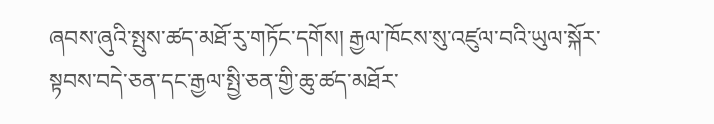ཞབས་ཞུའི་སྤུས་ཚད་མཐོ་རུ་གཏོང་དགོས། རྒྱལ་ཁོངས་སུ་འཛུལ་བའི་ཡུལ་སྐོར་སྟབས་བདེ་ཅན་དང་རྒྱལ་སྤྱི་ཅན་གྱི་ཆུ་ཚད་མཐོར་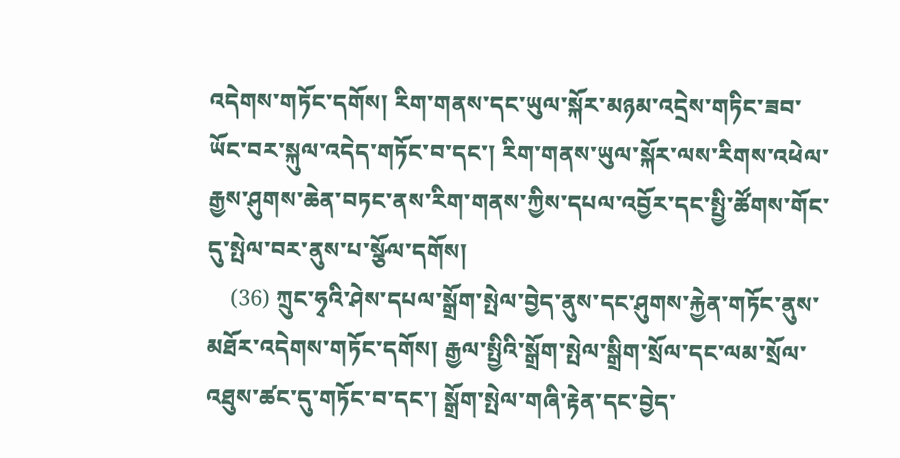འདེགས་གཏོང་དགོས། རིག་གནས་དང་ཡུལ་སྐོར་མཉམ་འདྲེས་གཏིང་ཟབ་ཡོང་བར་སྐུལ་འདེད་གཏོང་བ་དང་། རིག་གནས་ཡུལ་སྐོར་ལས་རིགས་འཕེལ་རྒྱས་ཤུགས་ཆེན་བཏང་ནས་རིག་གནས་ཀྱིས་དཔལ་འབྱོར་དང་སྤྱི་ཚོགས་གོང་དུ་སྤེལ་བར་ནུས་པ་སྩོལ་དགོས།
    (36) ཀྲུང་ཧྭའི་ཤེས་དཔལ་སྒྲོག་སྤེལ་བྱེད་ནུས་དང་ཤུགས་རྐྱེན་གཏོང་ནུས་མཐོར་འདེགས་གཏོང་དགོས། རྒྱལ་སྤྱིའི་སྒྲོག་སྤེལ་སྒྲིག་སྲོལ་དང་ལམ་སྲོལ་འཐུས་ཚང་དུ་གཏོང་བ་དང་། སྒྲོག་སྤེལ་གཞི་རྟེན་དང་བྱེད་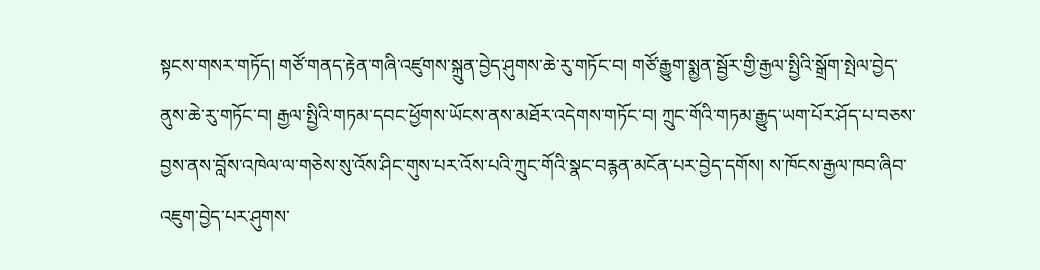སྟངས་གསར་གཏོད། གཙོ་གནད་རྟེན་གཞི་འཛུགས་སྐྲུན་བྱེད་ཤུགས་ཆེ་རུ་གཏོང་བ། གཙོ་རྒྱུག་སྨྱན་སྦྱོར་གྱི་རྒྱལ་སྤྱིའི་སྒྲོག་སྤེལ་བྱེད་ནུས་ཆེ་རུ་གཏོང་བ། རྒྱལ་སྤྱིའི་གཏམ་དབང་ཕྱོགས་ཡོངས་ནས་མཐོར་འདེགས་གཏོང་བ། ཀྲུང་གོའི་གཏམ་རྒྱུད་ཡག་པོར་ཤོད་པ་བཅས་བྱས་ནས་བློས་འཁེལ་ལ་གཅེས་སུ་འོས་ཤིང་གུས་པར་འོས་པའི་ཀྲུང་གོའི་སྣང་བརྙན་མངོན་པར་བྱེད་དགོས། ས་ཁོངས་རྒྱལ་ཁབ་ཞིབ་འཇུག་བྱེད་པར་ཤུགས་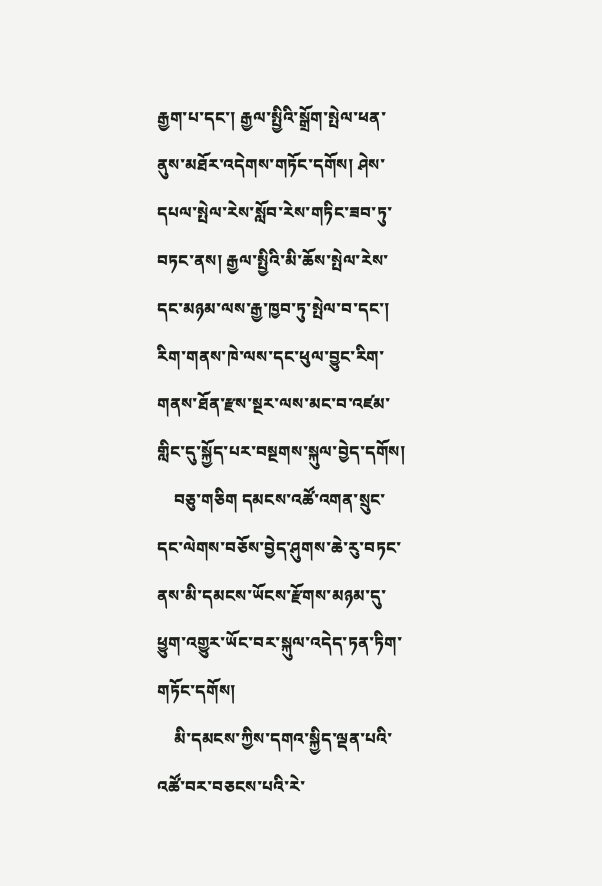རྒྱག་པ་དང་། རྒྱལ་སྤྱིའི་སྒྲོག་སྤེལ་ཕན་ནུས་མཐོར་འདེགས་གཏོང་དགོས། ཤེས་དཔལ་སྤེལ་རེས་སློབ་རེས་གཏིང་ཟབ་ཏུ་བཏང་ནས། རྒྱལ་སྤྱིའི་མི་ཆོས་སྤེལ་རེས་དང་མཉམ་ལས་རྒྱ་ཁྱབ་ཏུ་སྤེལ་བ་དང་། རིག་གནས་ཁེ་ལས་དང་ཕུལ་བྱུང་རིག་གནས་ཐོན་རྫས་སྔར་ལས་མང་བ་འཛམ་གླིང་དུ་སྐྱོད་པར་བསྔགས་སྐུལ་བྱེད་དགོས།
    བཅུ་གཅིག དམངས་འཚོ་འགན་སྲུང་དང་ལེགས་བཅོས་བྱེད་ཤུགས་ཆེ་རུ་བཏང་ནས་མི་དམངས་ཡོངས་རྫོགས་མཉམ་དུ་ཕྱུག་འགྱུར་ཡོང་བར་སྐུལ་འདེད་ཏན་ཏིག་གཏོང་དགོས།
    མི་དམངས་ཀྱིས་དགའ་སྐྱིད་ལྡན་པའི་འཚོ་བར་བཅངས་པའི་རེ་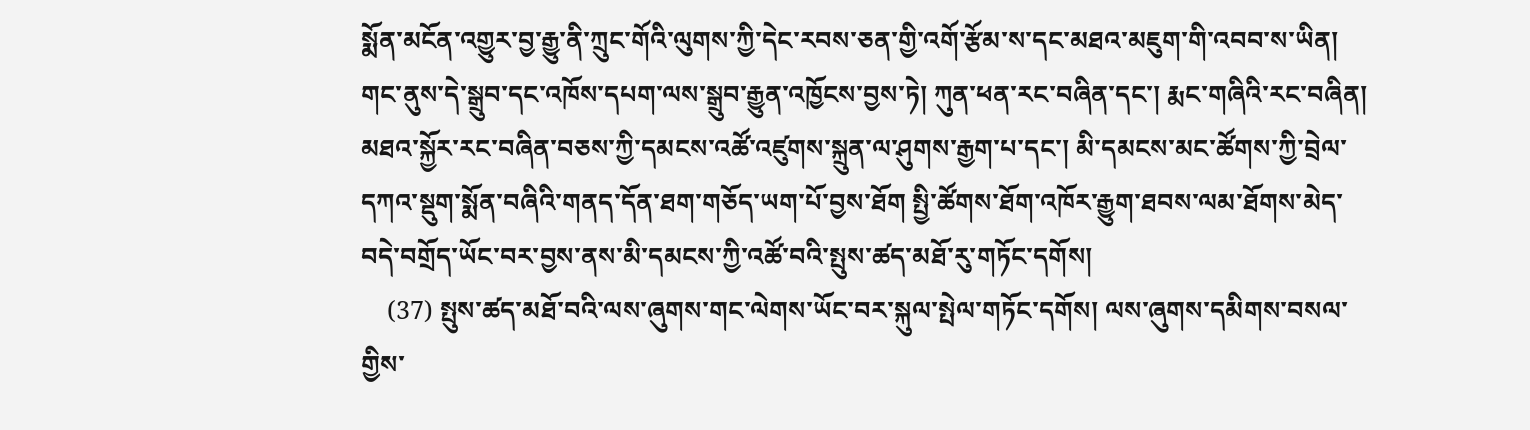སྨོན་མངོན་འགྱུར་བྱ་རྒྱུ་ནི་ཀྲུང་གོའི་ལུགས་ཀྱི་དེང་རབས་ཅན་གྱི་འགོ་རྩོམ་ས་དང་མཐའ་མཇུག་གི་འབབ་ས་ཡིན། གང་ནུས་དེ་སྒྲུབ་དང་འཁོས་དཔག་ལས་སྒྲུབ་རྒྱུན་འཁྱོངས་བྱས་ཏེ། ཀུན་ཕན་རང་བཞིན་དང་། རྨང་གཞིའི་རང་བཞིན། མཐའ་སྐྱོར་རང་བཞིན་བཅས་ཀྱི་དམངས་འཚོ་འཛུགས་སྐྲུན་ལ་ཤུགས་རྒྱག་པ་དང་། མི་དམངས་མང་ཚོགས་ཀྱི་བྲེལ་དཀའ་སྡུག་སྨོན་བཞིའི་གནད་དོན་ཐག་གཅོད་ཡག་པོ་བྱས་ཐོག སྤྱི་ཚོགས་ཐོག་འཁོར་རྒྱུག་ཐབས་ལམ་ཐོགས་མེད་བདེ་བགྲོད་ཡོང་བར་བྱས་ནས་མི་དམངས་ཀྱི་འཚོ་བའི་སྤུས་ཚད་མཐོ་རུ་གཏོང་དགོས།
    (37) སྤུས་ཚད་མཐོ་བའི་ལས་ཞུགས་གང་ལེགས་ཡོང་བར་སྐུལ་སྤེལ་གཏོང་དགོས། ལས་ཞུགས་དམིགས་བསལ་གྱིས་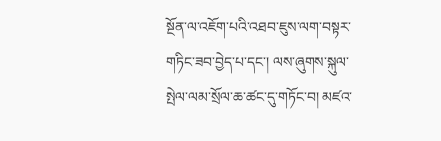སྔོན་ལ་འཇོག་པའི་འཐབ་ཇུས་ལག་བསྟར་གཏིང་ཟབ་བྱེད་པ་དང་། ལས་ཞུགས་སྐུལ་སྤེལ་ལམ་སྲོལ་ཆ་ཚང་དུ་གཏོང་བ། མཛའ་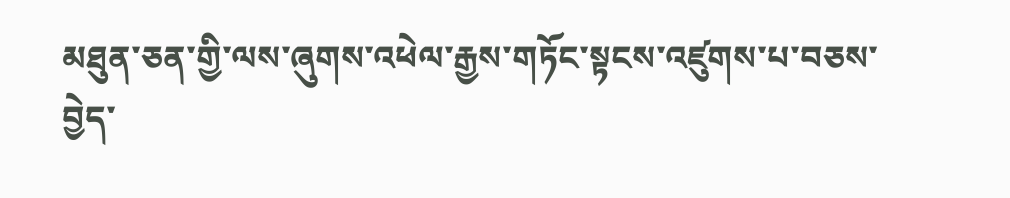མཐུན་ཅན་གྱི་ལས་ཞུགས་འཕེལ་རྒྱས་གཏོང་སྟངས་འཛུགས་པ་བཅས་བྱེད་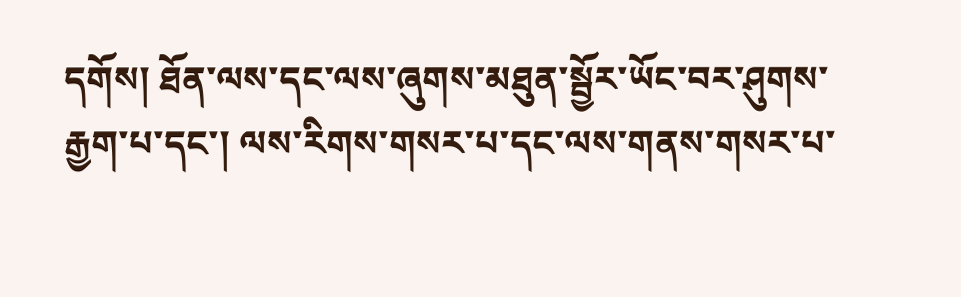དགོས། ཐོན་ལས་དང་ལས་ཞུགས་མཐུན་སྦྱོར་ཡོང་བར་ཤུགས་རྒྱག་པ་དང་། ལས་རིགས་གསར་པ་དང་ལས་གནས་གསར་པ་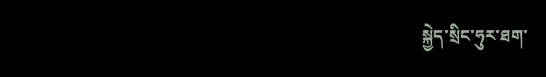སྐྱེད་སྲིང་ཧུར་ཐག་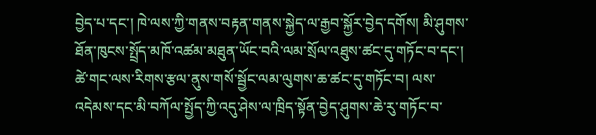བྱེད་པ་དང་། ཁེ་ལས་ཀྱི་གནས་བརྟན་གནས་སྐྱེད་ལ་རྒྱབ་སྐྱོར་བྱེད་དགོས། མི་ཤུགས་ཐོན་ཁུངས་སྤྲོད་མཁོ་འཚམ་མཐུན་ཡོང་བའི་ལམ་སྲོལ་འཐུས་ཚང་དུ་གཏོང་བ་དང་། ཚེ་གང་ལས་རིགས་རྩལ་ནུས་གསོ་སྦྱོང་ལམ་ལུགས་ཆ་ཚང་དུ་གཏོང་བ། ལས་འདེམས་དང་མི་བཀོལ་སྤྱོད་ཀྱི་འདུ་ཤེས་ལ་ཁྲིད་སྟོན་བྱེད་ཤུགས་ཆེ་རུ་གཏོང་བ་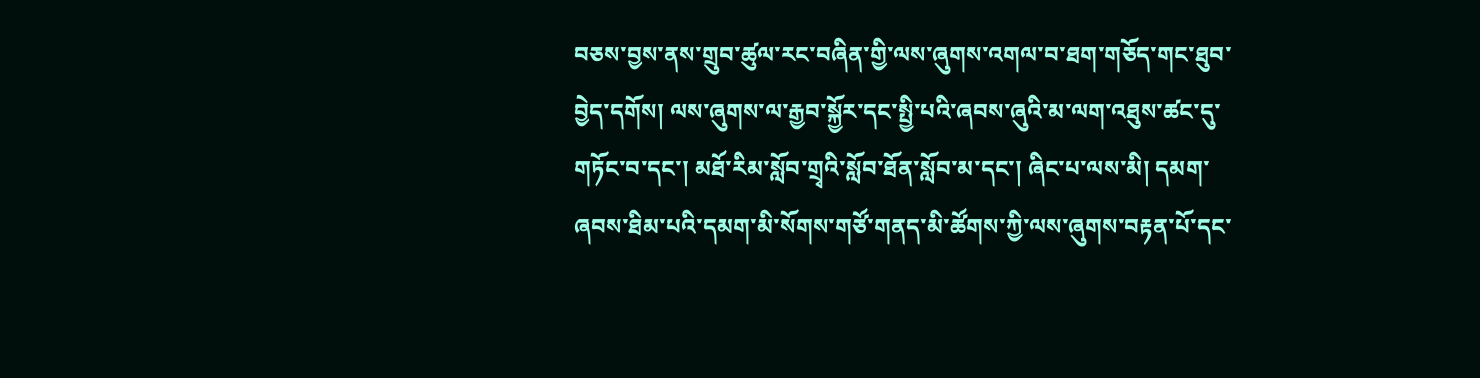བཅས་བྱས་ནས་གྲུབ་ཚུལ་རང་བཞིན་གྱི་ལས་ཞུགས་འགལ་བ་ཐག་གཅོད་གང་ཐུབ་བྱེད་དགོས། ལས་ཞུགས་ལ་རྒྱབ་སྐྱོར་དང་སྤྱི་པའི་ཞབས་ཞུའི་མ་ལག་འཐུས་ཚང་དུ་གཏོང་བ་དང་། མཐོ་རིམ་སློབ་གྲྭའི་སློབ་ཐོན་སློབ་མ་དང་། ཞིང་པ་ལས་མི། དམག་ཞབས་ཐིམ་པའི་དམག་མི་སོགས་གཙོ་གནད་མི་ཚོགས་ཀྱི་ལས་ཞུགས་བརྟན་པོ་དང་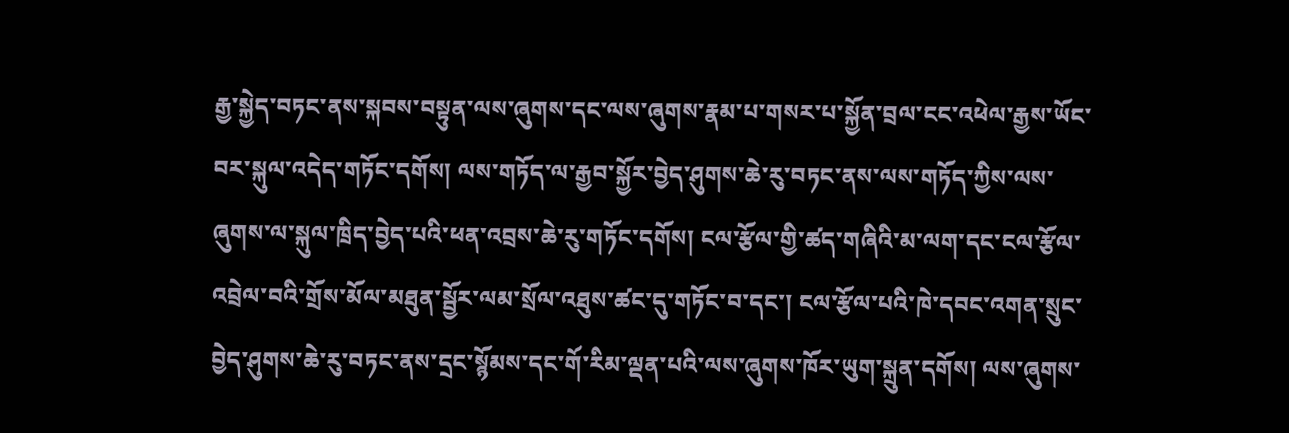རྒྱ་སྐྱེད་བཏང་ནས་སྐབས་བསྟུན་ལས་ཞུགས་དང་ལས་ཞུགས་རྣམ་པ་གསར་པ་སྐྱོན་བྲལ་ངང་འཕེལ་རྒྱས་ཡོང་བར་སྐུལ་འདེད་གཏོང་དགོས། ལས་གཏོད་ལ་རྒྱབ་སྐྱོར་བྱེད་ཤུགས་ཆེ་རུ་བཏང་ནས་ལས་གཏོད་ཀྱིས་ལས་ཞུགས་ལ་སྐུལ་ཁྲིད་བྱེད་པའི་ཕན་འབྲས་ཆེ་རུ་གཏོང་དགོས། ངལ་རྩོལ་གྱི་ཚད་གཞིའི་མ་ལག་དང་ངལ་རྩོལ་འབྲེལ་བའི་གྲོས་མོལ་མཐུན་སྦྱོར་ལམ་སྲོལ་འཐུས་ཚང་དུ་གཏོང་བ་དང་། ངལ་རྩོལ་པའི་ཁེ་དབང་འགན་སྲུང་བྱེད་ཤུགས་ཆེ་རུ་བཏང་ནས་དྲང་སྙོམས་དང་གོ་རིམ་ལྡན་པའི་ལས་ཞུགས་ཁོར་ཡུག་སྐྲུན་དགོས། ལས་ཞུགས་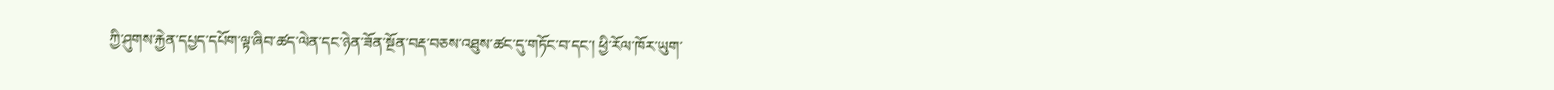ཀྱི་ཤུགས་རྐྱེན་དཔྱད་དཔོག་ལྟ་ཞིབ་ཚད་ལེན་དང་ཉེན་ཟོན་སྔོན་བརྡ་བཅས་འཐུས་ཚང་དུ་གཏོང་བ་དང་། ཕྱི་རོལ་ཁོར་ཡུག་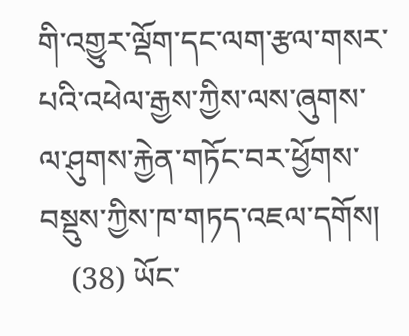གི་འགྱུར་ལྡོག་དང་ལག་རྩལ་གསར་པའི་འཕེལ་རྒྱས་ཀྱིས་ལས་ཞུགས་ལ་ཤུགས་རྐྱེན་གཏོང་བར་ཕྱོགས་བསྡུས་ཀྱིས་ཁ་གཏད་འཇལ་དགོས།
    (38) ཡོང་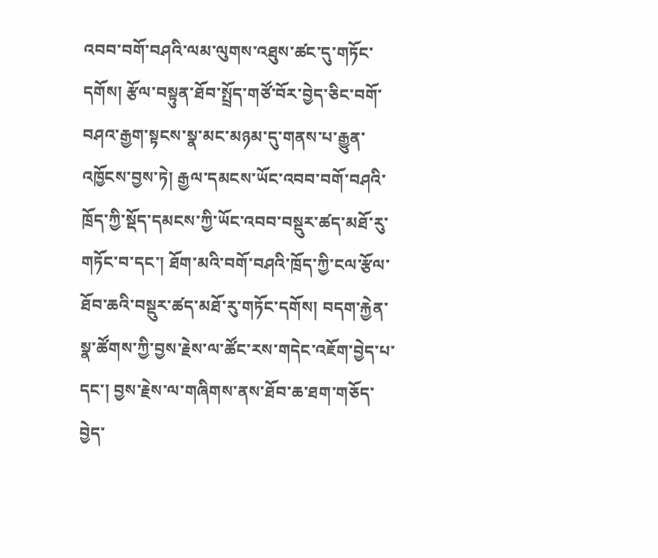འབབ་བགོ་བཤའི་ལམ་ལུགས་འཐུས་ཚང་དུ་གཏོང་དགོས། རྩོལ་བསྟུན་ཐོབ་སྤྲོད་གཙོ་བོར་བྱེད་ཅིང་བགོ་བཤའ་རྒྱག་སྟངས་སྣ་མང་མཉམ་དུ་གནས་པ་རྒྱུན་འཁྱོངས་བྱས་ཏེ། རྒྱལ་དམངས་ཡོང་འབབ་བགོ་བཤའི་ཁྲོད་ཀྱི་སྡོད་དམངས་ཀྱི་ཡོང་འབབ་བསྡུར་ཚད་མཐོ་རུ་གཏོང་བ་དང་། ཐོག་མའི་བགོ་བཤའི་ཁྲོད་ཀྱི་ངལ་རྩོལ་ཐོབ་ཆའི་བསྡུར་ཚད་མཐོ་རུ་གཏོང་དགོས། བདག་རྐྱེན་སྣ་ཚོགས་ཀྱི་བྱས་རྗེས་ལ་ཚོང་རས་གདེང་འཇོག་བྱེད་པ་དང་། བྱས་རྗེས་ལ་གཞིགས་ནས་ཐོབ་ཆ་ཐག་གཅོད་བྱེད་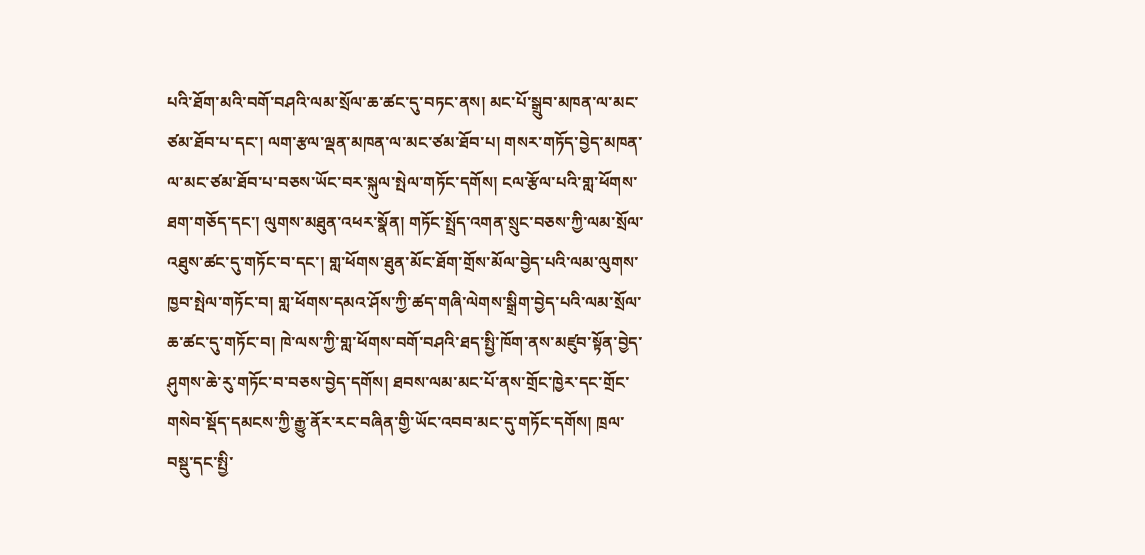པའི་ཐོག་མའི་བགོ་བཤའི་ལམ་སྲོལ་ཆ་ཚང་དུ་བཏང་ནས། མང་པོ་སྒྲུབ་མཁན་ལ་མང་ཙམ་ཐོབ་པ་དང་། ལག་རྩལ་ལྡན་མཁན་ལ་མང་ཙམ་ཐོབ་པ། གསར་གཏོད་བྱེད་མཁན་ལ་མང་ཙམ་ཐོབ་པ་བཅས་ཡོང་བར་སྐུལ་སྤེལ་གཏོང་དགོས། ངལ་རྩོལ་པའི་གླ་ཕོགས་ཐག་གཅོད་དང་། ལུགས་མཐུན་འཕར་སྣོན། གཏོང་སྤྲོད་འགན་སྲུང་བཅས་ཀྱི་ལམ་སྲོལ་འཐུས་ཚང་དུ་གཏོང་བ་དང་། གླ་ཕོགས་ཐུན་མོང་ཐོག་གྲོས་མོལ་བྱེད་པའི་ལམ་ལུགས་ཁྱབ་སྤེལ་གཏོང་བ། གླ་ཕོགས་དམའ་ཤོས་ཀྱི་ཚད་གཞི་ལེགས་སྒྲིག་བྱེད་པའི་ལམ་སྲོལ་ཆ་ཚང་དུ་གཏོང་བ། ཁེ་ལས་ཀྱི་གླ་ཕོགས་བགོ་བཤའི་ཐད་སྤྱི་ཁོག་ནས་མཛུབ་སྟོན་བྱེད་ཤུགས་ཆེ་རུ་གཏོང་བ་བཅས་བྱེད་དགོས། ཐབས་ལམ་མང་པོ་ནས་གྲོང་ཁྱེར་དང་གྲོང་གསེབ་སྡོད་དམངས་ཀྱི་རྒྱུ་ནོར་རང་བཞིན་གྱི་ཡོང་འབབ་མང་དུ་གཏོང་དགོས། ཁྲལ་བསྡུ་དང་སྤྱི་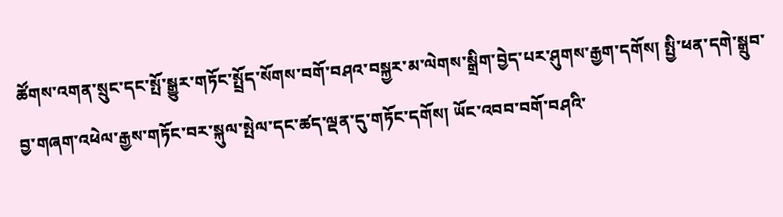ཚོགས་འགན་སྲུང་དང་སྤོ་སྒྱུར་གཏོང་སྤྲོད་སོགས་བགོ་བཤའ་བསྐྱར་མ་ལེགས་སྒྲིག་བྱེད་པར་ཤུགས་རྒྱག་དགོས། སྤྱི་ཕན་དགེ་སྒྲུབ་བྱ་གཞག་འཕེལ་རྒྱས་གཏོང་བར་སྐུལ་སྤེལ་དང་ཚད་ལྡན་དུ་གཏོང་དགོས། ཡོང་འབབ་བགོ་བཤའི་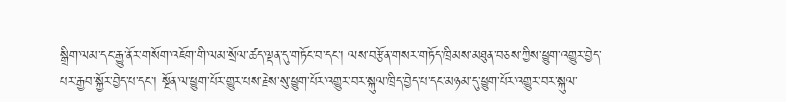སྒྲིག་ལམ་དང་རྒྱུ་ནོར་གསོག་འཇོག་གི་ལམ་སྲོལ་ཚད་ལྡན་དུ་གཏོང་བ་དང་། ལས་བརྩོན་གསར་གཏོད་ཁྲིམས་མཐུན་བཅས་ཀྱིས་ཕྱུག་འགྱུར་བྱེད་པར་རྒྱབ་སྐྱོར་བྱེད་པ་དང་། སྔོན་ལ་ཕྱུག་པོར་གྱུར་པས་རྗེས་སུ་ཕྱུག་པོར་འགྱུར་བར་སྐུལ་ཁྲིད་བྱེད་པ་དང་མཉམ་དུ་ཕྱུག་པོར་འགྱུར་བར་སྐུལ་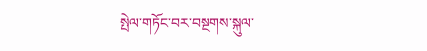སྤེལ་གཏོང་བར་བསྔགས་སྐུལ་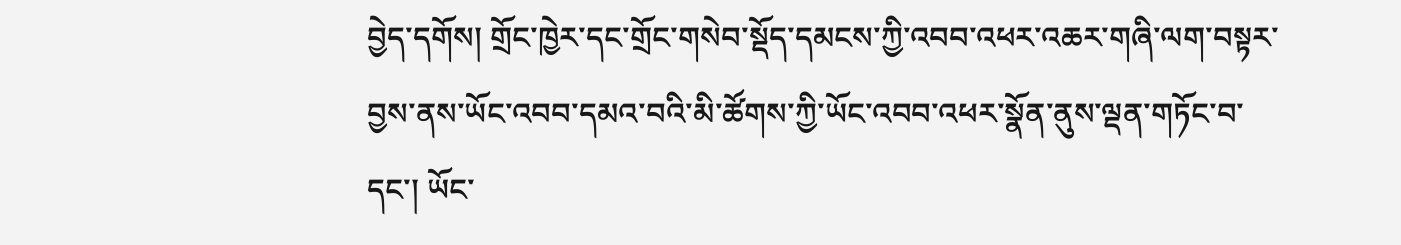བྱེད་དགོས། གྲོང་ཁྱེར་དང་གྲོང་གསེབ་སྡོད་དམངས་ཀྱི་འབབ་འཕར་འཆར་གཞི་ལག་བསྟར་བྱས་ནས་ཡོང་འབབ་དམའ་བའི་མི་ཚོགས་ཀྱི་ཡོང་འབབ་འཕར་སྣོན་ནུས་ལྡན་གཏོང་བ་དང་། ཡོང་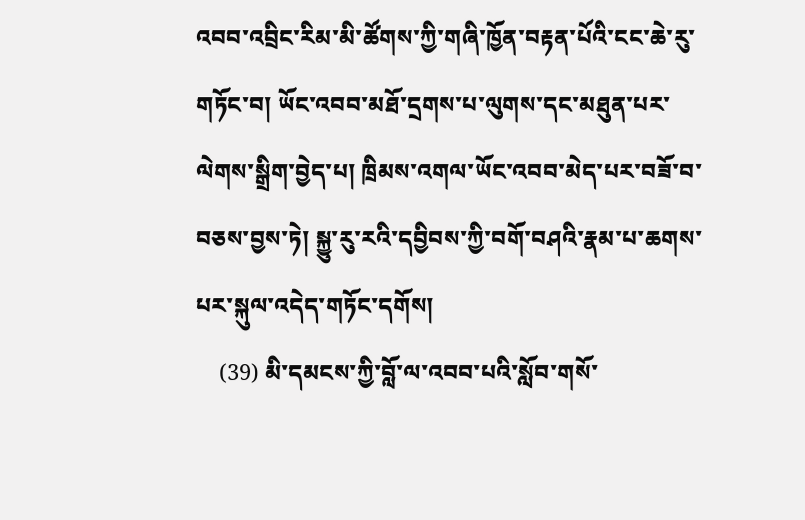འབབ་འབྲིང་རིམ་མི་ཚོགས་ཀྱི་གཞི་ཁྱོན་བརྟན་པོའི་ངང་ཆེ་རུ་གཏོང་བ། ཡོང་འབབ་མཐོ་དྲགས་པ་ལུགས་དང་མཐུན་པར་ལེགས་སྒྲིག་བྱེད་པ། ཁྲིམས་འགལ་ཡོང་འབབ་མེད་པར་བཟོ་བ་བཅས་བྱས་ཏེ། སྐྱུ་རུ་རའི་དབྱིབས་ཀྱི་བགོ་བཤའི་རྣམ་པ་ཆགས་པར་སྐུལ་འདེད་གཏོང་དགོས།
    (39) མི་དམངས་ཀྱི་བློ་ལ་འབབ་པའི་སློབ་གསོ་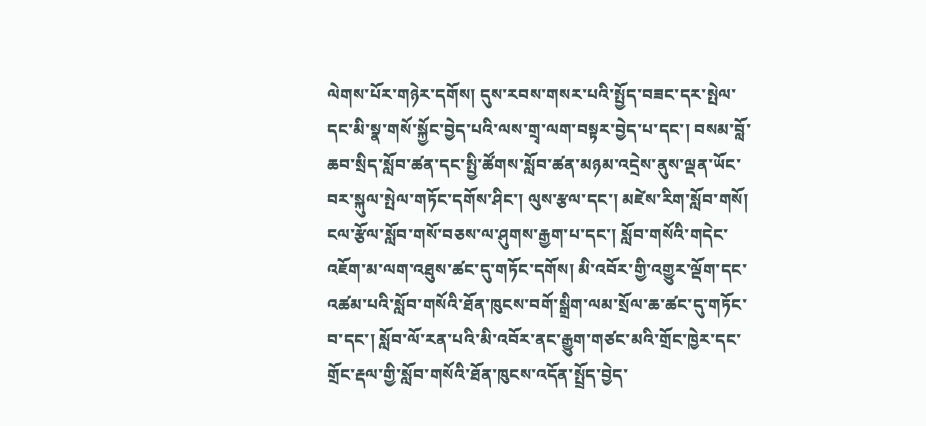ལེགས་པོར་གཉེར་དགོས། དུས་རབས་གསར་པའི་སྤྱོད་བཟང་དར་སྤེལ་དང་མི་སྣ་གསོ་སྐྱོང་བྱེད་པའི་ལས་གྲྭ་ལག་བསྟར་བྱེད་པ་དང་། བསམ་བློ་ཆབ་སྲིད་སློབ་ཚན་དང་སྤྱི་ཚོགས་སློབ་ཚན་མཉམ་འདྲེས་ནུས་ལྡན་ཡོང་བར་སྐུལ་སྤེལ་གཏོང་དགོས་ཤིང་། ལུས་རྩལ་དང་། མཛེས་རིག་སློབ་གསོ། ངལ་རྩོལ་སློབ་གསོ་བཅས་ལ་ཤུགས་རྒྱག་པ་དང་། སློབ་གསོའི་གདེང་འཇོག་མ་ལག་འཐུས་ཚང་དུ་གཏོང་དགོས། མི་འབོར་གྱི་འགྱུར་ལྡོག་དང་འཚམ་པའི་སློབ་གསོའི་ཐོན་ཁུངས་བགོ་སྒྲིག་ལམ་སྲོལ་ཆ་ཚང་དུ་གཏོང་བ་དང་། སློབ་ལོ་རན་པའི་མི་འབོར་ནང་རྒྱུག་གཙང་མའི་གྲོང་ཁྱེར་དང་གྲོང་རྡལ་གྱི་སློབ་གསོའི་ཐོན་ཁུངས་འདོན་སྤྲོད་བྱེད་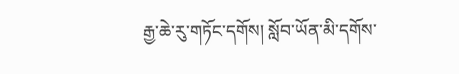རྒྱ་ཆེ་རུ་གཏོང་དགོས། སློབ་ཡོན་མི་དགོས་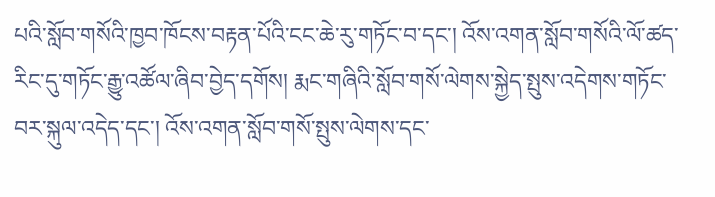པའི་སློབ་གསོའི་ཁྱབ་ཁོངས་བརྟན་པོའི་ངང་ཆེ་རུ་གཏོང་བ་དང་། འོས་འགན་སློབ་གསོའི་ལོ་ཚད་རིང་དུ་གཏོང་རྒྱུ་འཚོལ་ཞིབ་བྱེད་དགོས། རྨང་གཞིའི་སློབ་གསོ་ལེགས་སྐྱེད་སྤུས་འདེགས་གཏོང་བར་སྐུལ་འདེད་དང་། འོས་འགན་སློབ་གསོ་སྤུས་ལེགས་དང་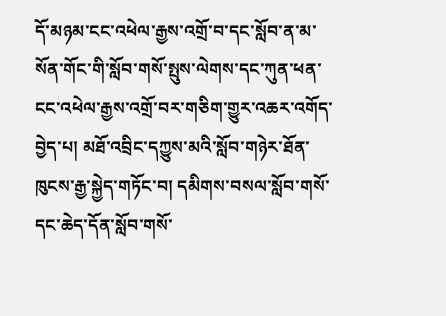དོ་མཉམ་ངང་འཕེལ་རྒྱས་འགྲོ་བ་དང་སློབ་ན་མ་སོན་གོང་གི་སློབ་གསོ་སྤུས་ལེགས་དང་ཀུན་ཕན་ངང་འཕེལ་རྒྱས་འགྲོ་བར་གཅིག་གྱུར་འཆར་འགོད་བྱེད་པ། མཐོ་འབྲིང་དཀྱུས་མའི་སློབ་གཉེར་ཐོན་ཁུངས་རྒྱ་སྐྱེད་གཏོང་བ། དམིགས་བསལ་སློབ་གསོ་དང་ཆེད་དོན་སློབ་གསོ་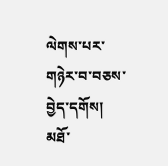ལེགས་པར་གཉེར་བ་བཅས་བྱེད་དགོས། མཐོ་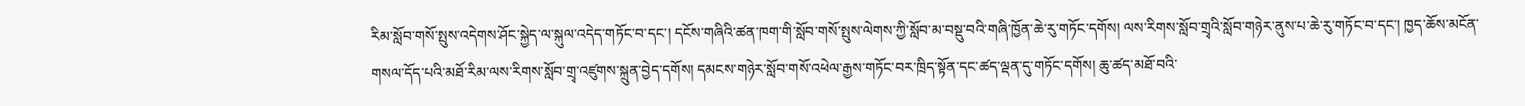རིམ་སློབ་གསོ་སྤུས་འདེགས་ཤོང་སྐྱེད་ལ་སྐུལ་འདེད་གཏོང་བ་དང་། དངོས་གཞིའི་ཚན་ཁག་གི་སློབ་གསོ་སྤུས་ལེགས་ཀྱི་སློབ་མ་བསྡུ་བའི་གཞི་ཁྱོན་ཆེ་རུ་གཏོང་དགོས། ལས་རིགས་སློབ་གྲྭའི་སློབ་གཉེར་ནུས་པ་ཆེ་རུ་གཏོང་བ་དང་། ཁྱད་ཆོས་མངོན་གསལ་དོད་པའི་མཐོ་རིམ་ལས་རིགས་སློབ་གྲྭ་འཛུགས་སྐྲུན་བྱེད་དགོས། དམངས་གཉེར་སློབ་གསོ་འཕེལ་རྒྱས་གཏོང་བར་ཁྲིད་སྟོན་དང་ཚད་ལྡན་དུ་གཏོང་དགོས། ཆུ་ཚད་མཐོ་བའི་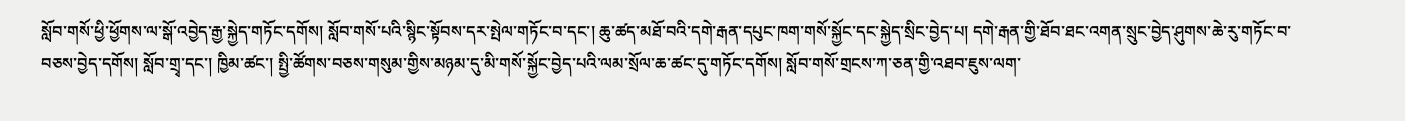སློབ་གསོ་ཕྱི་ཕྱོགས་ལ་སྒོ་འབྱེད་རྒྱ་སྐྱེད་གཏོང་དགོས། སློབ་གསོ་པའི་སྙིང་སྟོབས་དར་སྤེལ་གཏོང་བ་དང་། ཆུ་ཚད་མཐོ་བའི་དགེ་རྒན་དཔུང་ཁག་གསོ་སྐྱོང་དང་སྐྱེད་སྲིང་བྱེད་པ། དགེ་རྒན་གྱི་ཐོབ་ཐང་འགན་སྲུང་བྱེད་ཤུགས་ཆེ་རུ་གཏོང་བ་བཅས་བྱེད་དགོས། སློབ་གྲྭ་དང་། ཁྱིམ་ཚང་། སྤྱི་ཚོགས་བཅས་གསུམ་གྱིས་མཉམ་དུ་མི་གསོ་སྐྱོང་བྱེད་པའི་ལམ་སྲོལ་ཆ་ཚང་དུ་གཏོང་དགོས། སློབ་གསོ་གྲངས་ཀ་ཅན་གྱི་འཐབ་ཇུས་ལག་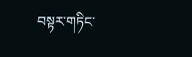བསྟར་གཏིང་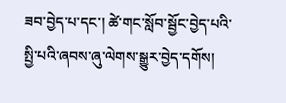ཟབ་བྱེད་པ་དང་། ཚེ་གང་སློབ་སྦྱོང་བྱེད་པའི་སྤྱི་པའི་ཞབས་ཞུ་ལེགས་སྒྱུར་བྱེད་དགོས།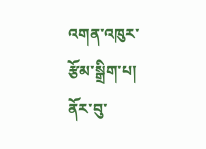འགན་འཁུར་རྩོམ་སྒྲིག་པ། ནོར་བུ་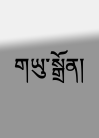གཡུ་སྒྲོན།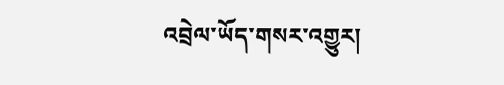འབྲེལ་ཡོད་གསར་འགྱུར།